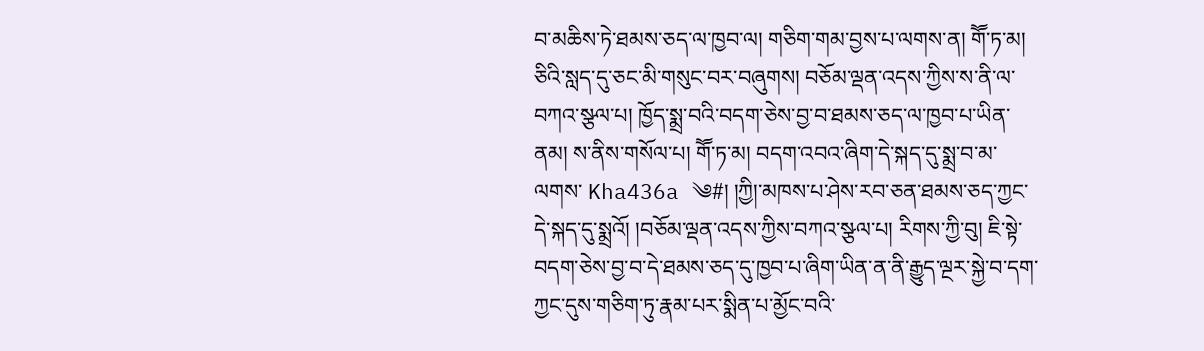བ་མཆིས་ཏེ་ཐམས་ཅད་ལ་ཁྱབ་ལ། གཅིག་གམ་བྱས་པ་ལགས་ན། གཽ་ཏ་མ། ཅིའི་སླད་དུ་ཅང་མི་གསུང་བར་བཞུགས། བཅོམ་ལྡན་འདས་ཀྱིས་ས་ནི་ལ་བཀའ་སྩལ་པ། ཁྱོད་སྨྲ་བའི་བདག་ཅེས་བྱ་བ་ཐམས་ཅད་ལ་ཁྱབ་པ་ཡིན་ནམ། ས་ནིས་གསོལ་པ། གཽ་ཏ་མ། བདག་འབའ་ཞིག་དེ་སྐད་དུ་སྨྲ་བ་མ་ལགས་ Kha436a ༄#། །ཀྱི།་མཁས་པ་ཤེས་རབ་ཅན་ཐམས་ཅད་ཀྱང་དེ་སྐད་དུ་སྨྲའོ། །བཅོམ་ལྡན་འདས་ཀྱིས་བཀའ་སྩལ་པ། རིགས་ཀྱི་བུ། ཇི་སྟེ་བདག་ཅེས་བྱ་བ་དེ་ཐམས་ཅད་དུ་ཁྱབ་པ་ཞིག་ཡིན་ན་ནི་རྒྱུད་ལྔར་སྐྱེ་བ་དག་ཀྱང་དུས་གཅིག་ཏུ་རྣམ་པར་སྨིན་པ་མྱོང་བའི་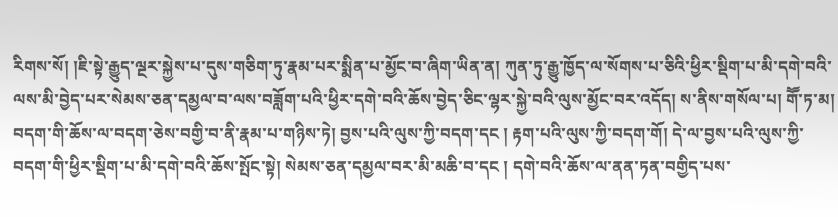རིགས་སོ། །ཇི་སྟེ་རྒྱུད་ལྔར་སྐྱེས་པ་དུས་གཅིག་ཏུ་རྣམ་པར་སྨིན་པ་མྱོང་བ་ཞིག་ཡིན་ན། ཀུན་ཏུ་རྒྱུ་ཁྱོད་ལ་སོགས་པ་ཅིའི་ཕྱིར་སྡིག་པ་མི་དགེ་བའི་ལས་མི་བྱེད་པར་སེམས་ཅན་དམྱལ་བ་ལས་བཟློག་པའི་ཕྱིར་དགེ་བའི་ཆོས་བྱེད་ཅིང་ལྷར་སྐྱེ་བའི་ལུས་མྱོང་བར་འདོད། ས་ནིས་གསོལ་པ། གཽ་ཏ་མ། བདག་གི་ཆོས་ལ་བདག་ཅེས་བགྱི་བ་ནི་རྣམ་པ་གཉིས་ཏེ། བྱས་པའི་ལུས་ཀྱི་བདག་དང ། རྟག་པའི་ལུས་ཀྱི་བདག་གོ། དེ་ལ་བྱས་པའི་ལུས་ཀྱི་བདག་གི་ཕྱིར་སྡིག་པ་མི་དགེ་བའི་ཆོས་སྤོང་སྟེ། སེམས་ཅན་དམྱལ་བར་མི་མཆི་བ་དང ། དགེ་བའི་ཆོས་ལ་ནན་ཏན་བགྱིད་པས་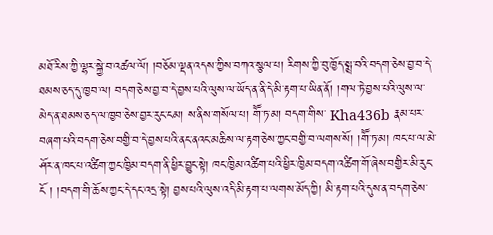མཐོ་རིས་ཀྱི་ལྷར་སྐྱེ་བ་འཚལ་ལོ། །བཅོམ་ལྡན་འདས་ཀྱིས་བཀའ་སྩལ་པ། རིགས་ཀྱི་བུ་ཁྱོད་སྨྲ་བའི་བདག་ཅེས་བྱ་བ་དེ་ཐམས་ཅད་དུ་ཁྱབ་ལ། བདག་ཅེས་བྱ་བ་དེ་བྱས་པའི་ལུས་ལ་ཡོད་ན་ནི་དེ་མི་རྟག་པ་ཡིན་ནོ། །གལ་ཏེ་བྱས་པའི་ལུས་ལ་མེད་ན་ཐམས་ཅད་ལ་ཁྱབ་ཅེས་བྱར་རུང་ངམ། ས་ནིས་གསོལ་པ། གཽ་ཏ་མ། བདག་གིས་ Kha436b རྣམ་པར་བཞག་པའི་བདག་ཅེས་བགྱི་བ་དེ་བྱས་པའི་ནང་ནའང་མཆིས་ལ་རྟག་ཅེས་ཀྱང་བགྱི་བ་ལགས་སོ། །གཽ་ཏ་མ། ཁང་པ་ལ་མེ་ཤོར་ན་ཁང་པ་འཚིག་ཀྱང་ཁྱིམ་བདག་ནི་ཕྱིར་བྱུང་སྟེ། ཁང་ཁྱིམ་འཚིག་པའི་ཕྱིར་ཁྱིམ་བདག་འཚིག་གོ་ཞེས་བགྱིར་མི་རུང་ངོ ། །བདག་གི་ཆོས་ཀྱང་དེ་དང་འདྲ་སྟེ། བྱས་པའི་ལུས་འདི་མི་རྟག་པ་ལགས་མོད་ཀྱི། མི་རྟག་པའི་དུས་ན་བདག་ཅེས་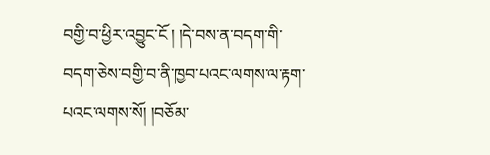བགྱི་བ་ཕྱིར་འབྱུང་ངོ ། །དེ་བས་ན་བདག་གི་བདག་ཅེས་བགྱི་བ་ནི་ཁྱབ་པའང་ལགས་ལ་རྟག་པའང་ལགས་སོ། །བཅོམ་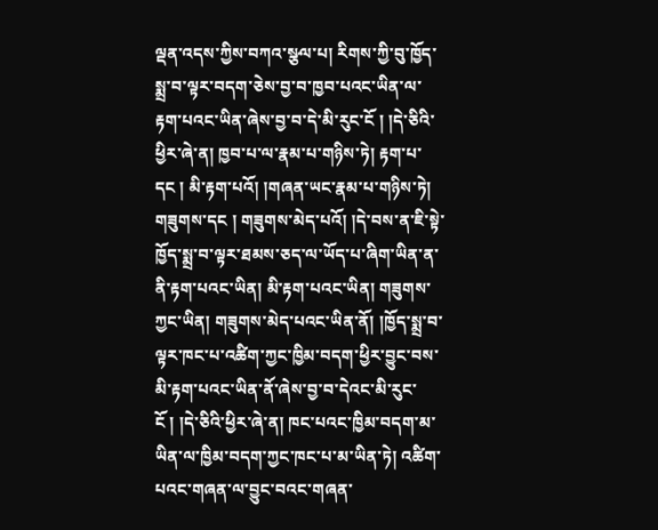ལྡན་འདས་ཀྱིས་བཀའ་སྩལ་པ། རིགས་ཀྱི་བུ་ཁྱོད་སྨྲ་བ་ལྟར་བདག་ཅེས་བྱ་བ་ཁྱབ་པའང་ཡིན་ལ་རྟག་པའང་ཡིན་ཞེས་བྱ་བ་དེ་མི་རུང་ངོ ། །དེ་ཅིའི་ཕྱིར་ཞེ་ན། ཁྱབ་པ་ལ་རྣམ་པ་གཉིས་ཏེ། རྟག་པ་དང ། མི་རྟག་པའོ། །གཞན་ཡང་རྣམ་པ་གཉིས་ཏེ། གཟུགས་དང ། གཟུགས་མེད་པའོ། །དེ་བས་ན་ཇི་སྟེ་ཁྱོད་སྨྲ་བ་ལྟར་ཐམས་ཅད་ལ་ཡོད་པ་ཞིག་ཡིན་ན་ནི་རྟག་པའང་ཡིན། མི་རྟག་པའང་ཡིན། གཟུགས་ཀྱང་ཡིན། གཟུགས་མེད་པའང་ཡིན་ནོ། །ཁྱོད་སྨྲ་བ་ལྟར་ཁང་པ་འཚིག་ཀྱང་ཁྱིམ་བདག་ཕྱིར་བྱུང་བས་མི་རྟག་པའང་ཡིན་ནོ་ཞེས་བྱ་བ་དེའང་མི་རུང་ངོ ། །དེ་ཅིའི་ཕྱིར་ཞེ་ན། ཁང་པའང་ཁྱིམ་བདག་མ་ཡིན་ལ་ཁྱིམ་བདག་ཀྱང་ཁང་པ་མ་ཡིན་ཏེ། འཚིག་པའང་གཞན་ལ་བྱུང་བའང་གཞན་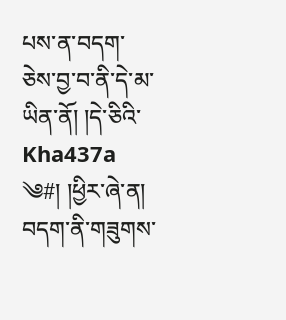པས་ན་བདག་ཅེས་བྱ་བ་ནི་དེ་མ་ཡིན་ནོ། །དེ་ཅིའི་ Kha437a ༄#། །ཕྱིར་ཞེ་ན། བདག་ནི་གཟུགས་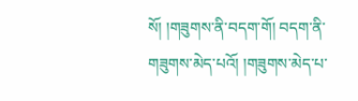སོ། །གཟུགས་ནི་བདག་གོ། བདག་ནི་གཟུགས་མེད་པའོ། །གཟུགས་མེད་པ་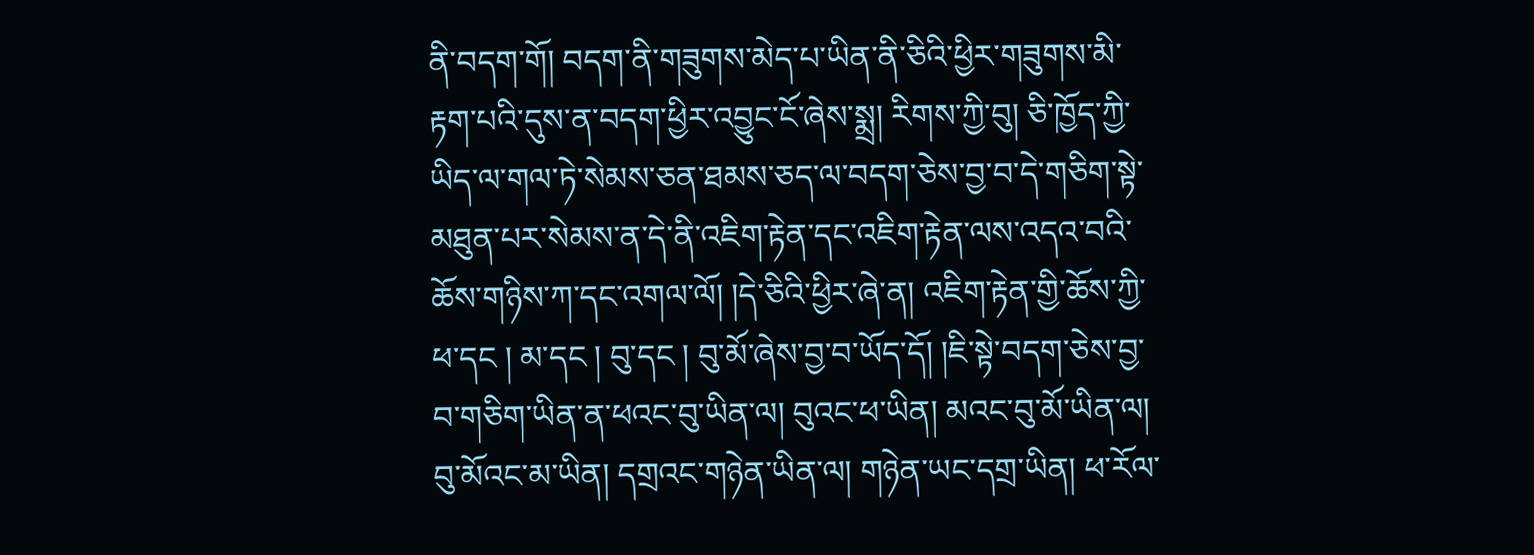ནི་བདག་གོ། བདག་ནི་གཟུགས་མེད་པ་ཡིན་ནི་ཅིའི་ཕྱིར་གཟུགས་མི་རྟག་པའི་དུས་ན་བདག་ཕྱིར་འབྱུང་ངོ་ཞེས་སྨྲ། རིགས་ཀྱི་བུ། ཅི་ཁྱོད་ཀྱི་ཡིད་ལ་གལ་ཏེ་སེམས་ཅན་ཐམས་ཅད་ལ་བདག་ཅེས་བྱ་བ་དེ་གཅིག་སྟེ་མཐུན་པར་སེམས་ན་དེ་ནི་འཇིག་རྟེན་དང་འཇིག་རྟེན་ལས་འདའ་བའི་ཆོས་གཉིས་ཀ་དང་འགལ་ལོ། །དེ་ཅིའི་ཕྱིར་ཞེ་ན། འཇིག་རྟེན་གྱི་ཆོས་ཀྱི་ཕ་དང ། མ་དང ། བུ་དང ། བུ་མོ་ཞེས་བྱ་བ་ཡོད་དོ། །ཇི་སྟེ་བདག་ཅེས་བྱ་བ་གཅིག་ཡིན་ན་ཕའང་བུ་ཡིན་ལ། བུའང་ཕ་ཡིན། མའང་བུ་མོ་ཡིན་ལ། བུ་མོའང་མ་ཡིན། དགྲའང་གཉེན་ཡིན་ལ། གཉེན་ཡང་དགྲ་ཡིན། ཕ་རོལ་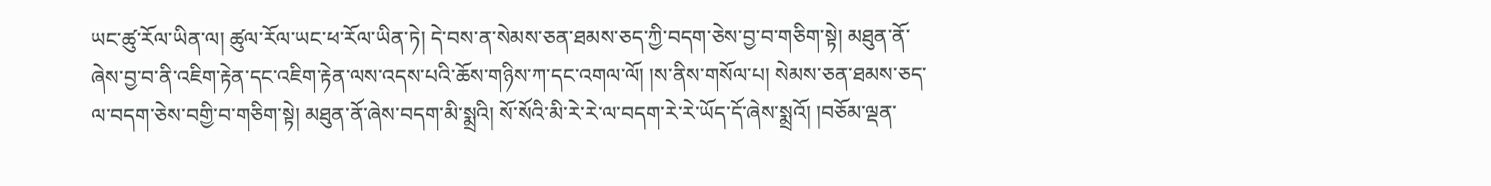ཡང་ཚུ་རོལ་ཡིན་ལ། ཚུལ་རོལ་ཡང་ཕ་རོལ་ཡིན་ཏེ། དེ་བས་ན་སེམས་ཅན་ཐམས་ཅད་ཀྱི་བདག་ཅེས་བྱ་བ་གཅིག་སྟེ། མཐུན་ནོ་ཞེས་བྱ་བ་ནི་འཇིག་རྟེན་དང་འཇིག་རྟེན་ལས་འདས་པའི་ཆོས་གཉིས་ཀ་དང་འགལ་ལོ། །ས་ནིས་གསོལ་པ། སེམས་ཅན་ཐམས་ཅད་ལ་བདག་ཅེས་བགྱི་བ་གཅིག་སྟེ། མཐུན་ནོ་ཞེས་བདག་མི་སྨྲའི། སོ་སོའི་མི་རེ་རེ་ལ་བདག་རེ་རེ་ཡོད་དོ་ཞེས་སྨྲའོ། །བཅོམ་ལྡན་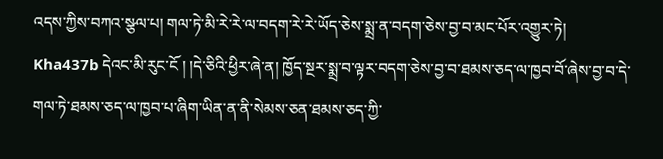འདས་ཀྱིས་བཀའ་སྩལ་པ། གལ་ཏེ་མི་རེ་རེ་ལ་བདག་རེ་རེ་ཡོད་ཅེས་སྨྲ་ན་བདག་ཅེས་བྱ་བ་མང་པོར་འགྱུར་ཏེ། Kha437b དེའང་མི་རུང་ངོ ། །དེ་ཅིའི་ཕྱིར་ཞེ་ན། ཁྱོད་སྔར་སྨྲ་བ་ལྟར་བདག་ཅེས་བྱ་བ་ཐམས་ཅད་ལ་ཁྱབ་བོ་ཞེས་བྱ་བ་དེ་གལ་ཏེ་ཐམས་ཅད་ལ་ཁྱབ་པ་ཞིག་ཡིན་ན་ནི་སེམས་ཅན་ཐམས་ཅད་ཀྱི་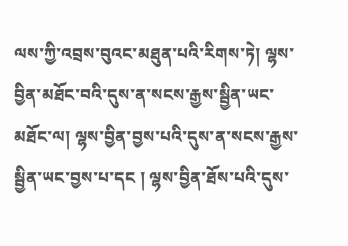ལས་ཀྱི་འབྲས་བུའང་མཐུན་པའི་རིགས་ཏེ། ལྷས་བྱིན་མཐོང་བའི་དུས་ན་སངས་རྒྱས་སྦྱིན་ཡང་མཐོང་ལ། ལྷས་བྱིན་བྱས་པའི་དུས་ན་སངས་རྒྱས་སྦྱིན་ཡང་བྱས་པ་དང ། ལྷས་བྱིན་ཐོས་པའི་དུས་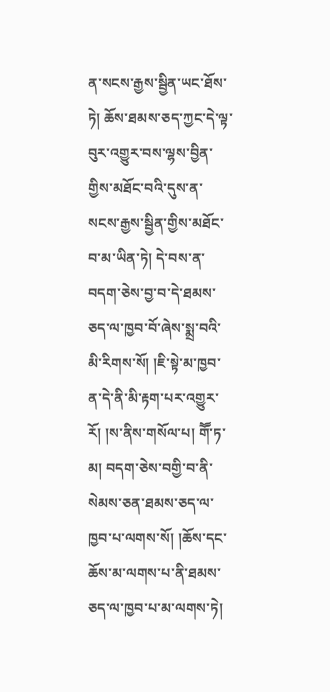ན་སངས་རྒྱས་སྦྱིན་ཡང་ཐོས་ཏེ། ཆོས་ཐམས་ཅད་ཀྱང་དེ་ལྟ་བུར་འགྱུར་བས་ལྷས་བྱིན་གྱིས་མཐོང་བའི་དུས་ན་སངས་རྒྱས་སྦྱིན་གྱིས་མཐོང་བ་མ་ཡིན་ཏེ། དེ་བས་ན་བདག་ཅེས་བྱ་བ་དེ་ཐམས་ཅད་ལ་ཁྱབ་བོ་ཞེས་སྨྲ་བའི་མི་རིགས་སོ། །ཇི་སྟེ་མ་ཁྱབ་ན་དེ་ནི་མི་རྟག་པར་འགྱུར་རོ། །ས་ནིས་གསོལ་པ། གཽ་ཏ་མ། བདག་ཅེས་བགྱི་བ་ནི་སེམས་ཅན་ཐམས་ཅད་ལ་ཁྱབ་པ་ལགས་སོ། །ཆོས་དང་ཆོས་མ་ལགས་པ་ནི་ཐམས་ཅད་ལ་ཁྱབ་པ་མ་ལགས་ཏེ།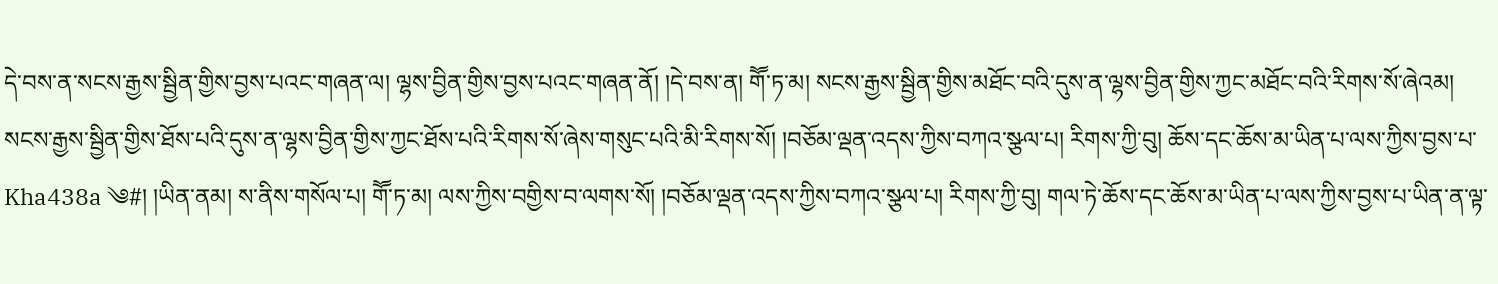དེ་བས་ན་སངས་རྒྱས་སྦྱིན་གྱིས་བྱས་པའང་གཞན་ལ། ལྷས་བྱིན་གྱིས་བྱས་པའང་གཞན་ནོ། །དེ་བས་ན། གཽ་ཏ་མ། སངས་རྒྱས་སྦྱིན་གྱིས་མཐོང་བའི་དུས་ན་ལྷས་བྱིན་གྱིས་ཀྱང་མཐོང་བའི་རིགས་སོ་ཞེའམ། སངས་རྒྱས་སྦྱིན་གྱིས་ཐོས་པའི་དུས་ན་ལྷས་བྱིན་གྱིས་ཀྱང་ཐོས་པའི་རིགས་སོ་ཞེས་གསུང་པའི་མི་རིགས་སོ། །བཅོམ་ལྡན་འདས་ཀྱིས་བཀའ་སྩལ་པ། རིགས་ཀྱི་བུ། ཆོས་དང་ཆོས་མ་ཡིན་པ་ལས་ཀྱིས་བྱས་པ་ Kha438a ༄#། །ཡིན་ནམ། ས་ནིས་གསོལ་པ། གཽ་ཏ་མ། ལས་ཀྱིས་བགྱིས་བ་ལགས་སོ། །བཅོམ་ལྡན་འདས་ཀྱིས་བཀའ་སྩལ་པ། རིགས་ཀྱི་བུ། གལ་ཏེ་ཆོས་དང་ཆོས་མ་ཡིན་པ་ལས་ཀྱིས་བྱས་པ་ཡིན་ན་ལྟ་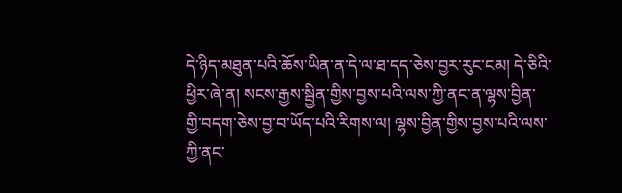དེ་ཉིད་མཐུན་པའི་ཆོས་ཡིན་ན་དེ་ལ་ཐ་དད་ཅེས་བྱར་རུང་ངམ། དེ་ཅིའི་ཕྱིར་ཞེ་ན། སངས་རྒྱས་སྦྱིན་གྱིས་བྱས་པའི་ལས་ཀྱི་ནང་ན་ལྷས་བྱིན་གྱི་བདག་ཅེས་བྱ་བ་ཡོད་པའི་རིགས་ལ། ལྷས་བྱིན་གྱིས་བྱས་པའི་ལས་ཀྱི་ནང་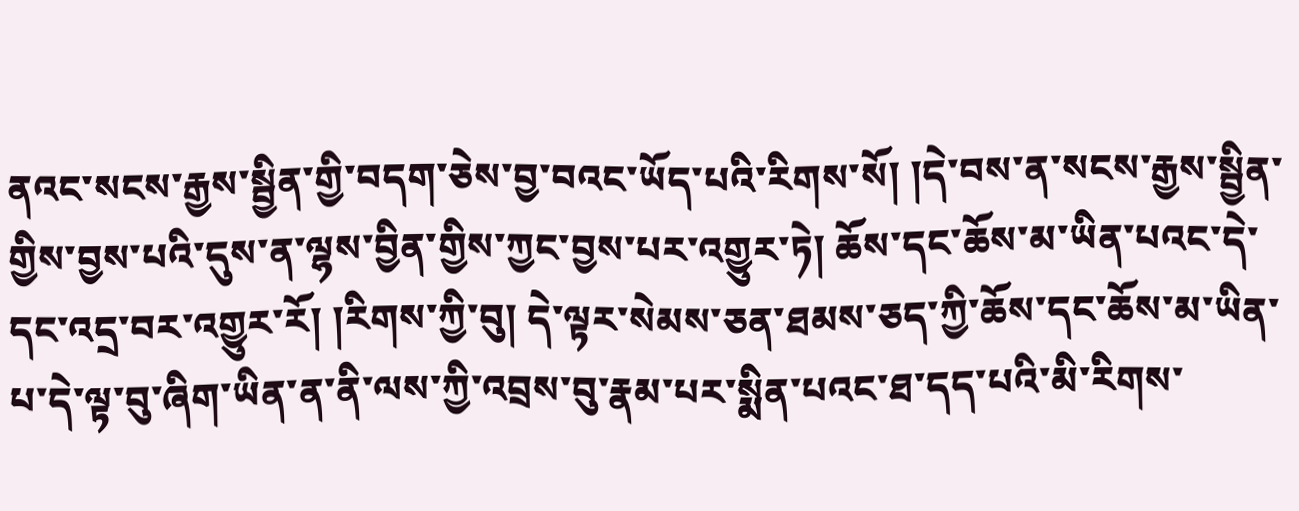ནའང་སངས་རྒྱས་སྦྱིན་གྱི་བདག་ཅེས་བྱ་བའང་ཡོད་པའི་རིགས་སོ། །དེ་བས་ན་སངས་རྒྱས་སྦྱིན་གྱིས་བྱས་པའི་དུས་ན་ལྷས་བྱིན་གྱིས་ཀྱང་བྱས་པར་འགྱུར་ཏེ། ཆོས་དང་ཆོས་མ་ཡིན་པའང་དེ་དང་འདྲ་བར་འགྱུར་རོ། །རིགས་ཀྱི་བུ། དེ་ལྟར་སེམས་ཅན་ཐམས་ཅད་ཀྱི་ཆོས་དང་ཆོས་མ་ཡིན་པ་དེ་ལྟ་བུ་ཞིག་ཡིན་ན་ནི་ལས་ཀྱི་འབྲས་བུ་རྣམ་པར་སྨིན་པའང་ཐ་དད་པའི་མི་རིགས་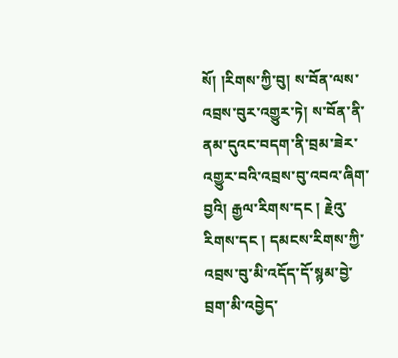སོ། །རིགས་ཀྱི་བུ། ས་བོན་ལས་འབྲས་བུར་འགྱུར་ཏེ། ས་བོན་ནི་ནམ་དུའང་བདག་ནི་བྲམ་ཟེར་འགྱུར་བའི་འབྲས་བུ་འབའ་ཞིག་བྱའི། རྒྱལ་རིགས་དང ། རྗེའུ་རིགས་དང ། དམངས་རིགས་ཀྱི་འབྲས་བུ་མི་འདོད་དོ་སྙམ་བྱེ་བྲག་མི་འབྱེད་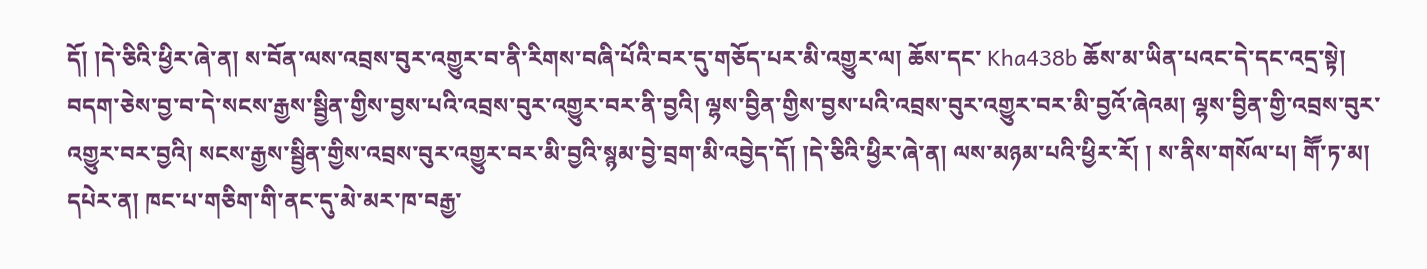དོ། །དེ་ཅིའི་ཕྱིར་ཞེ་ན། ས་བོན་ལས་འབྲས་བུར་འགྱུར་བ་ནི་རིགས་བཞི་པོའི་བར་དུ་གཅོད་པར་མི་འགྱུར་ལ། ཆོས་དང་ Kha438b ཆོས་མ་ཡིན་པའང་དེ་དང་འདྲ་སྟེ། བདག་ཅེས་བྱ་བ་དེ་སངས་རྒྱས་སྦྱིན་གྱིས་བྱས་པའི་འབྲས་བུར་འགྱུར་བར་ནི་བྱའི། ལྷས་བྱིན་གྱིས་བྱས་པའི་འབྲས་བུར་འགྱུར་བར་མི་བྱའོ་ཞེའམ། ལྷས་བྱིན་གྱི་འབྲས་བུར་འགྱུར་བར་བྱའི། སངས་རྒྱས་སྦྱིན་གྱིས་འབྲས་བུར་འགྱུར་བར་མི་བྱའི་སྙམ་བྱེ་བྲག་མི་འབྱེད་དོ། །དེ་ཅིའི་ཕྱིར་ཞེ་ན། ལས་མཉམ་པའི་ཕྱིར་རོ། ། ས་ནིས་གསོལ་པ། གཽ་ཏ་མ། དཔེར་ན། ཁང་པ་གཅིག་གི་ནང་དུ་མེ་མར་ཁ་བརྒྱ་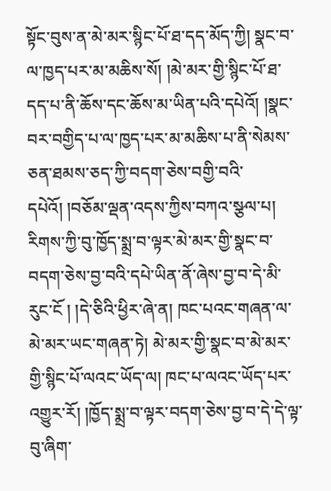སྟོང་བུས་ན་མེ་མར་སྙིང་པོ་ཐ་དད་མོད་ཀྱི། སྣང་བ་ལ་ཁྱད་པར་མ་མཆིས་སོ། །མེ་མར་གྱི་སྙིང་པོ་ཐ་དད་པ་ནི་ཆོས་དང་ཆོས་མ་ཡིན་པའི་དཔེའོ། །སྣང་བར་བགྱིད་པ་ལ་ཁྱད་པར་མ་མཆིས་པ་ནི་སེམས་ཅན་ཐམས་ཅད་ཀྱི་བདག་ཅེས་བགྱི་བའི་དཔེའོ། །བཅོམ་ལྡན་འདས་ཀྱིས་བཀའ་སྩལ་པ། རིགས་ཀྱི་བུ་ཁྱོད་སྨྲ་བ་ལྟར་མེ་མར་གྱི་སྣང་བ་བདག་ཅེས་བྱ་བའི་དཔེ་ཡིན་ནོ་ཞེས་བྱ་བ་དེ་མི་རུང་ངོ ། །དེ་ཅིའི་ཕྱིར་ཞེ་ན། ཁང་པའང་གཞན་ལ་མེ་མར་ཡང་གཞན་ཏེ། མེ་མར་གྱི་སྣང་བ་མེ་མར་གྱི་སྙིང་པོ་ལའང་ཡོད་ལ། ཁང་པ་ལའང་ཡོད་པར་འགྱུར་རོ། །ཁྱོད་སྨྲ་བ་ལྟར་བདག་ཅེས་བྱ་བ་དེ་དེ་ལྟ་བུ་ཞིག་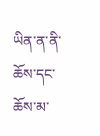ཡིན་ན་ནི་ཆོས་དང་ཆོས་མ་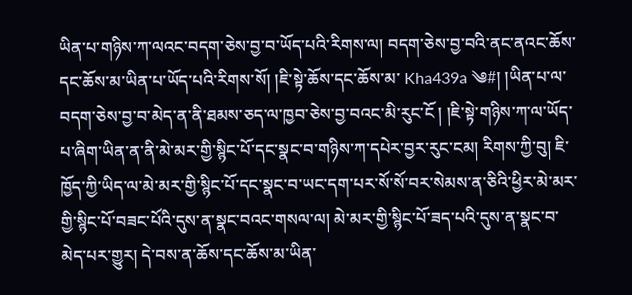ཡིན་པ་གཉིས་ཀ་ལའང་བདག་ཅེས་བྱ་བ་ཡོད་པའི་རིགས་ལ། བདག་ཅེས་བྱ་བའི་ནང་ནའང་ཆོས་དང་ཆོས་མ་ཡིན་པ་ཡོད་པའི་རིགས་སོ། །ཇི་སྟེ་ཆོས་དང་ཆོས་མ་ Kha439a ༄#། །ཡིན་པ་ལ་བདག་ཅེས་བྱ་བ་མེད་ན་ནི་ཐམས་ཅད་ལ་ཁྱབ་ཅེས་བྱ་བའང་མི་རུང་ངོ ། །ཇི་སྟེ་གཉིས་ཀ་ལ་ཡོད་པ་ཞིག་ཡིན་ན་ནི་མེ་མར་གྱི་སྙིང་པོ་དང་སྣང་བ་གཉིས་ཀ་དཔེར་བྱར་རུང་ངམ། རིགས་ཀྱི་བུ། ཇི་ཁྱོད་ཀྱི་ཡིད་ལ་མེ་མར་གྱི་སྙིང་པོ་དང་སྣང་བ་ཡང་དག་པར་སོ་སོ་བར་སེམས་ན་ཅིའི་ཕྱིར་མེ་མར་གྱི་སྙིང་པོ་བཟང་པོའི་དུས་ན་སྣང་བའང་གསལ་ལ། མེ་མར་གྱི་སྙིང་པོ་ཟད་པའི་དུས་ན་སྣང་བ་མེད་པར་གྱུར། དེ་བས་ན་ཆོས་དང་ཆོས་མ་ཡིན་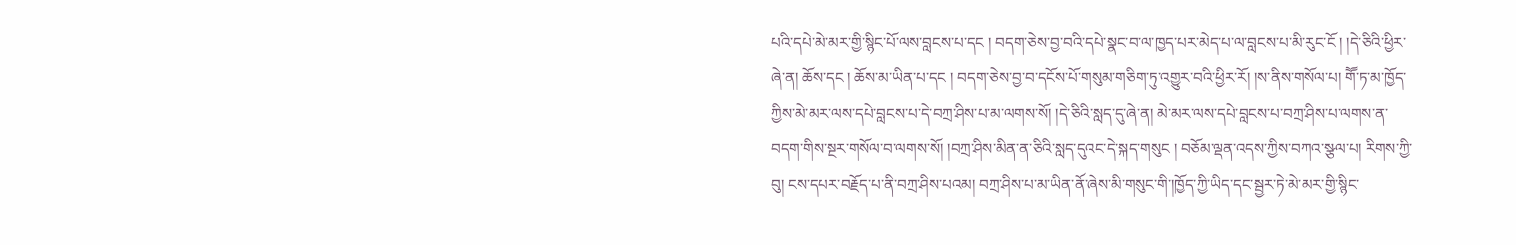པའི་དཔེ་མེ་མར་གྱི་སྙིང་པོ་ལས་བླངས་པ་དང ། བདག་ཅེས་བྱ་བའི་དཔེ་སྣང་བ་ལ་ཁྱད་པར་མེད་པ་ལ་བླངས་པ་མི་རུང་ངོ ། །དེ་ཅིའི་ཕྱིར་ཞེ་ན། ཆོས་དང ། ཆོས་མ་ཡིན་པ་དང ། བདག་ཅེས་བྱ་བ་དངོས་པོ་གསུམ་གཅིག་ཏུ་འགྱུར་བའི་ཕྱིར་རོ། །ས་ནིས་གསོལ་པ། གཽ་ཏ་མ་ཁྱོད་ཀྱིས་མེ་མར་ལས་དཔེ་བླངས་པ་དེ་བཀྲ་ཤིས་པ་མ་ལགས་སོ། །དེ་ཅིའི་སླད་དུ་ཞེ་ན། མེ་མར་ལས་དཔེ་བླངས་པ་བཀྲ་ཤིས་པ་ལགས་ན་བདག་གིས་སྔར་གསོལ་བ་ལགས་སོ། །བཀྲ་ཤིས་མིན་ན་ཅིའི་སླད་དུའང་དེ་སྐད་གསུང ། བཅོམ་ལྡན་འདས་ཀྱིས་བཀའ་སྩལ་པ། རིགས་ཀྱི་བུ། ངས་དཔར་བརྗོད་པ་ནི་བཀྲ་ཤིས་པའམ། བཀྲ་ཤིས་པ་མ་ཡིན་ནོ་ཞེས་མི་གསུང་གི་།ཁྱོད་ཀྱི་ཡིད་དང་སྦྱར་ཏེ་མེ་མར་གྱི་སྙིང་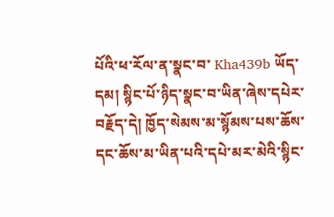པོའི་ཕ་རོལ་ན་སྣང་བ་ Kha439b ཡོད་དམ། སྙིང་པོ་ཉིད་སྣང་བ་ཡིན་ཞེས་དཔེར་བརྗོད་དེ། ཁྱོད་སེམས་མ་སྙོམས་པས་ཆོས་དང་ཆོས་མ་ཡིན་པའི་དཔེ་མར་མེའི་སྙིང་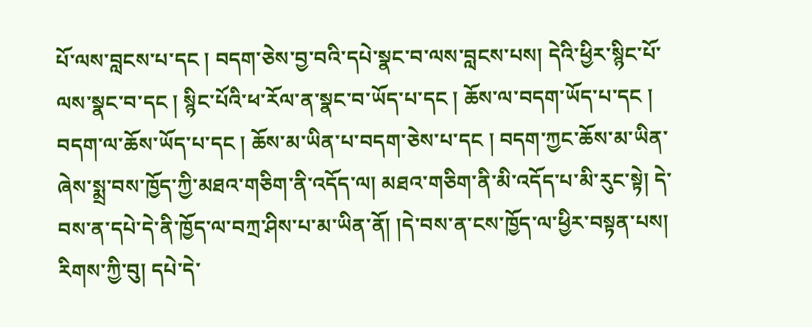པོ་ལས་བླངས་པ་དང ། བདག་ཅེས་བྱ་བའི་དཔེ་སྣང་བ་ལས་བླངས་པས། དེའི་ཕྱིར་སྙིང་པོ་ལས་སྣང་བ་དང ། སྙིང་པོའི་ཕ་རོལ་ན་སྣང་བ་ཡོད་པ་དང ། ཆོས་ལ་བདག་ཡོད་པ་དང ། བདག་ལ་ཆོས་ཡོད་པ་དང ། ཆོས་མ་ཡིན་པ་བདག་ཅེས་པ་དང ། བདག་ཀྱང་ཆོས་མ་ཡིན་ཞེས་སྨྲ་བས་ཁྱོད་ཀྱི་མཐའ་གཅིག་ནི་འདོད་ལ། མཐའ་གཅིག་ནི་མི་འདོད་པ་མི་རུང་སྟེ། དེ་བས་ན་དཔེ་དེ་ནི་ཁྱོད་ལ་བཀྲ་ཤིས་པ་མ་ཡིན་ནོ། །དེ་བས་ན་ངས་ཁྱོད་ལ་ཕྱིར་བསྟན་པས། རིགས་ཀྱི་བུ། དཔེ་དེ་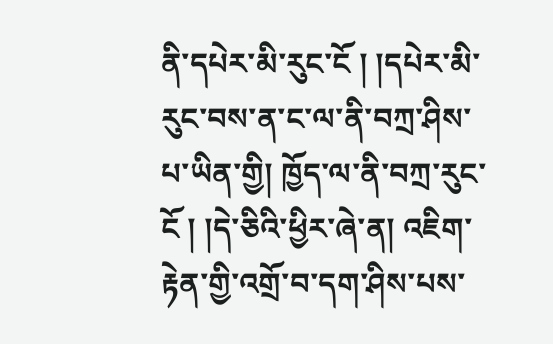ནི་དཔེར་མི་རུང་ངོ ། །དཔེར་མི་རུང་བས་ན་ང་ལ་ནི་བཀྲ་ཤིས་པ་ཡིན་གྱི། ཁྱོད་ལ་ནི་བཀྲ་རུང་ངོ ། །དེ་ཅིའི་ཕྱིར་ཞེ་ན། འཇིག་རྟེན་གྱི་འགྲོ་བ་དག་ཤིས་པས་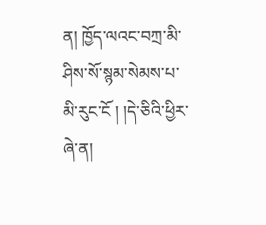ན། ཁྱོད་ལའང་བཀྲ་མི་ཤིས་སོ་སྙམ་སེམས་པ་མི་རུང་ངོ ། །དེ་ཅིའི་ཕྱིར་ཞེ་ན།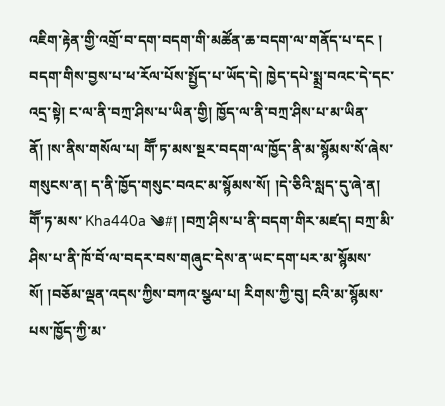འཇིག་རྟེན་གྱི་འགྲོ་བ་དག་བདག་གི་མཚོན་ཆ་བདག་ལ་གནོད་པ་དང ། བདག་གིས་བྱས་པ་ཕ་རོལ་པོས་སྤྱོད་པ་ཡོད་དེ། ཁྱེད་དཔེ་སྨྲ་བའང་དེ་དང་འདྲ་སྟེ། ང་ལ་ནི་བཀྲ་ཤིས་པ་ཡིན་གྱི། ཁྱོད་ལ་ནི་བཀྲ་ཤིས་པ་མ་ཡིན་ནོ། །ས་ནིས་གསོལ་པ། གཽ་ཏ་མས་སྔར་བདག་ལ་ཁྱོད་ནི་མ་སྙོམས་སོ་ཞེས་གསུངས་ན། ད་ནི་ཁྱོད་གསུང་བའང་མ་སྙོམས་སོ། །དེ་ཅིའི་སླད་དུ་ཞེ་ན། གཽ་ཏ་མས་ Kha440a ༄#། །བཀྲ་ཤིས་པ་ནི་བདག་གིར་མཛད། བཀྲ་མི་ཤིས་པ་ནི་ཁོ་བོ་ལ་བདར་བས་གཞུང་དེས་ན་ཡང་དག་པར་མ་སྙོམས་སོ། །བཅོམ་ལྡན་འདས་ཀྱིས་བཀའ་སྩལ་པ། རིགས་ཀྱི་བུ། ངའི་མ་སྙོམས་པས་ཁྱོད་ཀྱི་མ་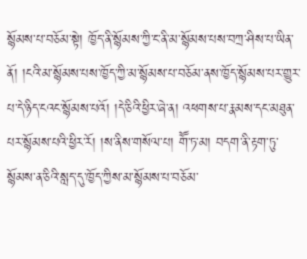སྙོམས་པ་བཅོམ་སྟེ། ཁྱོད་ནི་སྙོམས་ཀྱི་ང་ནི་མ་སྙོམས་པས་བཀྲ་ཤིས་པ་ཡིན་ནོ། །ངའི་མ་སྙོམས་པས་ཁྱོད་ཀྱི་མ་སྙོམས་པ་བཅོམ་ནས་ཁྱོད་སྙོམས་པར་གྱུར་པ་དེ་ཉིད་ངའང་སྙོམས་པའོ། །དེ་ཅིའི་ཕྱིར་ཞེ་ན། འཕགས་པ་རྣམས་དང་མཐུན་པར་སྙོམས་པའི་ཕྱིར་རོ། །ས་ནིས་གསོལ་པ། གཽ་ཏ་མ། བདག་ནི་རྟག་ཏུ་སྙོམས་ན་ཅིའི་སླད་དུ་ཁྱོད་ཀྱིས་མ་སྙོམས་པ་བཅོམ་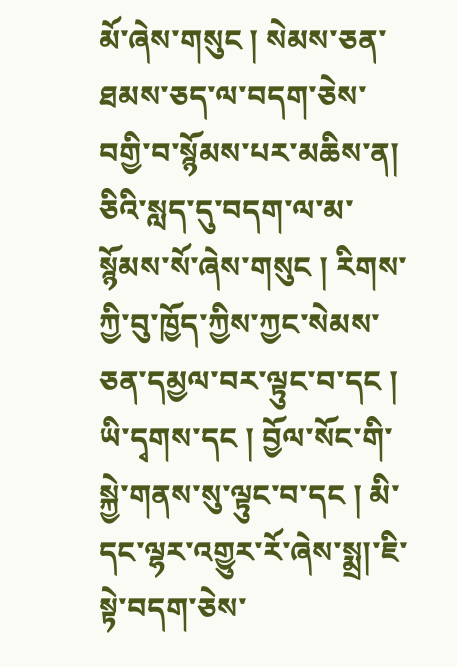མོ་ཞེས་གསུང ། སེམས་ཅན་ཐམས་ཅད་ལ་བདག་ཅེས་བགྱི་བ་སྙོམས་པར་མཆིས་ན། ཅིའི་སླད་དུ་བདག་ལ་མ་སྙོམས་སོ་ཞེས་གསུང ། རིགས་ཀྱི་བུ་ཁྱོད་ཀྱིས་ཀྱང་སེམས་ཅན་དམྱལ་བར་ལྟུང་བ་དང ། ཡི་དྭགས་དང ། བྱོལ་སོང་གི་སྐྱེ་གནས་སུ་ལྟུང་བ་དང ། མི་དང་ལྷར་འགྱུར་རོ་ཞེས་སྨྲ།་ཇི་སྟེ་བདག་ཅེས་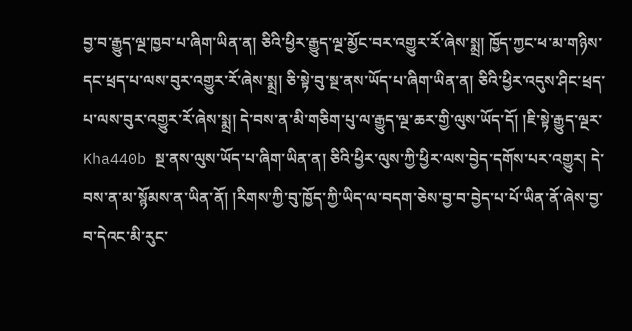བྱ་བ་རྒྱུད་ལྔ་ཁྱབ་པ་ཞིག་ཡིན་ན། ཅིའི་ཕྱིར་རྒྱུད་ལྔ་མྱོང་བར་འགྱུར་རོ་ཞེས་སྨྲ། ཁྱོད་ཀྱང་ཕ་མ་གཉིས་དང་ཕྲད་པ་ལས་བུར་འགྱུར་རོ་ཞེས་སྨྲ། ཅི་སྟེ་བུ་སྔ་ནས་ཡོད་པ་ཞིག་ཡིན་ན། ཅིའི་ཕྱིར་འདུས་ཤིང་ཕྲད་པ་ལས་བུར་འགྱུར་རོ་ཞེས་སྨྲ། དེ་བས་ན་མི་གཅིག་པུ་ལ་རྒྱུད་ལྔ་ཆར་གྱི་ལུས་ཡོད་དོ། །ཇི་སྟེ་རྒྱུད་ལྔར་ Kha440b སྔ་ནས་ལུས་ཡོད་པ་ཞིག་ཡིན་ན། ཅིའི་ཕྱིར་ལུས་ཀྱི་ཕྱིར་ལས་བྱེད་དགོས་པར་འགྱུར། དེ་བས་ན་མ་སྙོམས་ན་ཡིན་ནོ། །རིགས་ཀྱི་བུ་ཁྱོད་ཀྱི་ཡིད་ལ་བདག་ཅེས་བྱ་བ་བྱེད་པ་པོ་ཡིན་ནོ་ཞེས་བྱ་བ་དེའང་མི་རུང་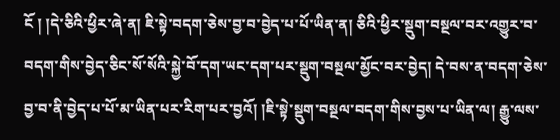ངོ ། །དེ་ཅིའི་ཕྱིར་ཞེ་ན། ཇི་སྟེ་བདག་ཅེས་བྱ་བ་བྱེད་པ་པོ་ཡིན་ན། ཅིའི་ཕྱིར་སྡུག་བསྔལ་བར་འགྱུར་བ་བདག་གིས་བྱེད་ཅིང་སོ་སོའི་སྐྱེ་བོ་དག་ཡང་དག་པར་སྡུག་བསྔལ་མྱོང་བར་བྱེད། དེ་བས་ན་བདག་ཅེས་བྱ་བ་ནི་བྱེད་པ་པོ་མ་ཡིན་པར་རིག་པར་བྱའོ། །ཇི་སྟེ་སྡུག་བསྔལ་བདག་གིས་བྱས་པ་ཡིན་ལ། རྒྱུ་ལས་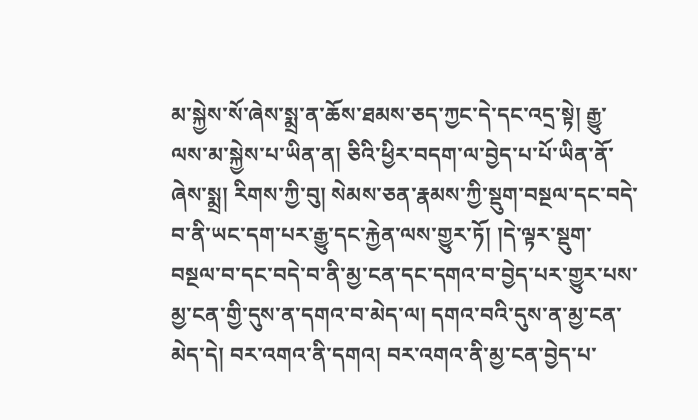མ་སྐྱེས་སོ་ཞེས་སྨྲ་ན་ཆོས་ཐམས་ཅད་ཀྱང་དེ་དང་འདྲ་སྟེ། རྒྱུ་ལས་མ་སྐྱེས་པ་ཡིན་ན། ཅིའི་ཕྱིར་བདག་ལ་བྱེད་པ་པོ་ཡིན་ནོ་ཞེས་སྨྲ། རིགས་ཀྱི་བུ། སེམས་ཅན་རྣམས་ཀྱི་སྡུག་བསྔལ་དང་བདེ་བ་ནི་ཡང་དག་པར་རྒྱུ་དང་རྐྱེན་ལས་གྱུར་ཏོ། །དེ་ལྟར་སྡུག་བསྔལ་བ་དང་བདེ་བ་ནི་མྱ་ངན་དང་དགའ་བ་བྱེད་པར་གྱུར་པས་མྱ་ངན་གྱི་དུས་ན་དགའ་བ་མེད་ལ། དགའ་བའི་དུས་ན་མྱ་ངན་མེད་དེ། བར་འགའ་ནི་དགའ། བར་འགའ་ནི་མྱ་ངན་བྱེད་པ་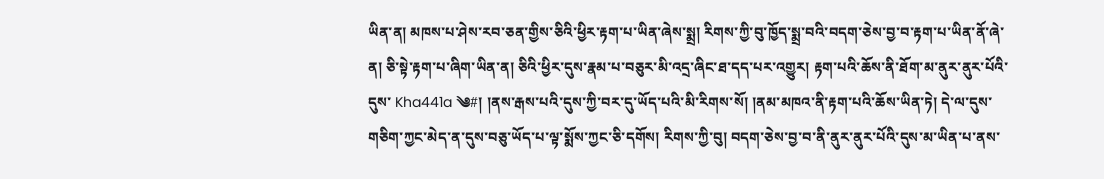ཡིན་ན། མཁས་པ་ཤེས་རབ་ཅན་གྱིས་ཅིའི་ཕྱིར་རྟག་པ་ཡིན་ཞེས་སྨྲ། རིགས་ཀྱི་བུ་ཁྱོད་སྨྲ་བའི་བདག་ཅེས་བྱ་བ་རྟག་པ་ཡིན་ནོ་ཞེ་ན། ཅི་སྟེ་རྟག་པ་ཞིག་ཡིན་ན། ཅིའི་ཕྱིར་དུས་རྣམ་པ་བཅུར་མི་འདྲ་ཞིང་ཐ་དད་པར་འགྱུར། རྟག་པའི་ཆོས་ནི་ཐོག་མ་ནུར་ནུར་པོའི་དུས་ Kha441a ༄#། །ནས་རྒས་པའི་དུས་ཀྱི་བར་དུ་ཡོད་པའི་མི་རིགས་སོ། །ནམ་མཁའ་ནི་རྟག་པའི་ཆོས་ཡིན་ཏེ། དེ་ལ་དུས་གཅིག་ཀྱང་མེད་ན་དུས་བཅུ་ཡོད་པ་ལྟ་སྨོས་ཀྱང་ཅི་དགོས། རིགས་ཀྱི་བུ། བདག་ཅེས་བྱ་བ་ནི་ནུར་ནུར་པོའི་དུས་མ་ཡིན་པ་ནས་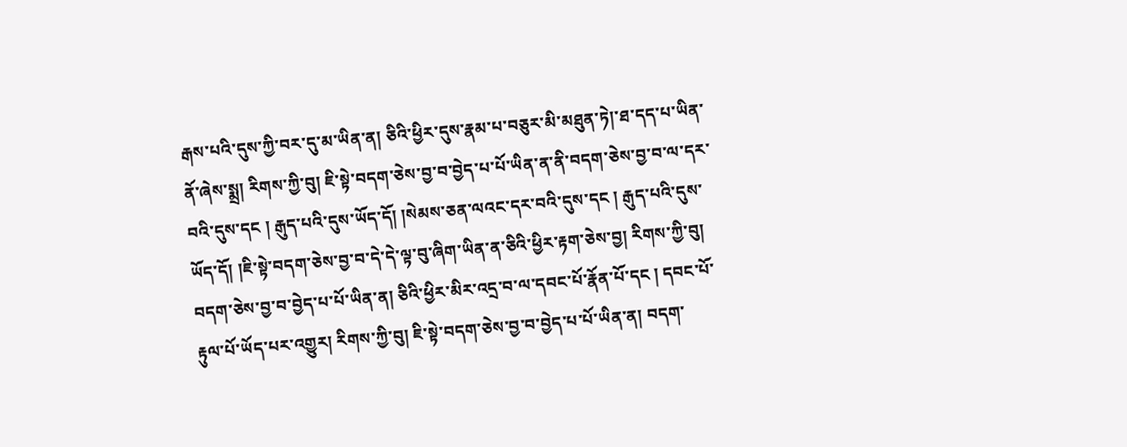རྒས་པའི་དུས་ཀྱི་བར་དུ་མ་ཡིན་ན། ཅིའི་ཕྱིར་དུས་རྣམ་པ་བཅུར་མི་མཐུན་ཏེ།་ཐ་དད་པ་ཡིན་ནོ་ཞེས་སྨྲ། རིགས་ཀྱི་བུ། ཇི་སྟེ་བདག་ཅེས་བྱ་བ་བྱེད་པ་པོ་ཡིན་ན་ནི་བདག་ཅེས་བྱ་བ་ལ་དར་བའི་དུས་དང ། རྒུད་པའི་དུས་ཡོད་དོ། །སེམས་ཅན་ལའང་དར་བའི་དུས་དང ། རྒུད་པའི་དུས་ཡོད་དོ། །ཇི་སྟེ་བདག་ཅེས་བྱ་བ་དེ་དེ་ལྟ་བུ་ཞིག་ཡིན་ན་ཅིའི་ཕྱིར་རྟག་ཅེས་བྱ། རིགས་ཀྱི་བུ། བདག་ཅེས་བྱ་བ་བྱེད་པ་པོ་ཡིན་ན། ཅིའི་ཕྱིར་མིར་འདྲ་བ་ལ་དབང་པོ་རྣོན་པོ་དང ། དབང་པོ་རྟུལ་པོ་ཡོད་པར་འགྱུར། རིགས་ཀྱི་བུ། ཇི་སྟེ་བདག་ཅེས་བྱ་བ་བྱེད་པ་པོ་ཡིན་ན། བདག་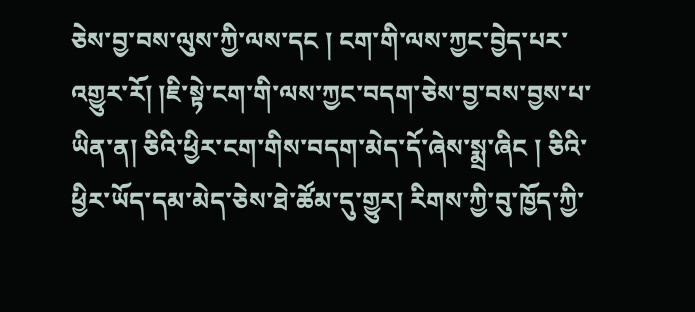ཅེས་བྱ་བས་ལུས་ཀྱི་ལས་དང ། ངག་གི་ལས་ཀྱང་བྱེད་པར་འགྱུར་རོ། །ཇི་སྟེ་ངག་གི་ལས་ཀྱང་བདག་ཅེས་བྱ་བས་བྱས་པ་ཡིན་ན། ཅིའི་ཕྱིར་ངག་གིས་བདག་མེད་དོ་ཞེས་སྨྲ་ཞིང ། ཅིའི་ཕྱིར་ཡོད་དམ་མེད་ཅེས་ཐེ་ཚོམ་དུ་གྱུར། རིགས་ཀྱི་བུ་ཁྱོད་ཀྱི་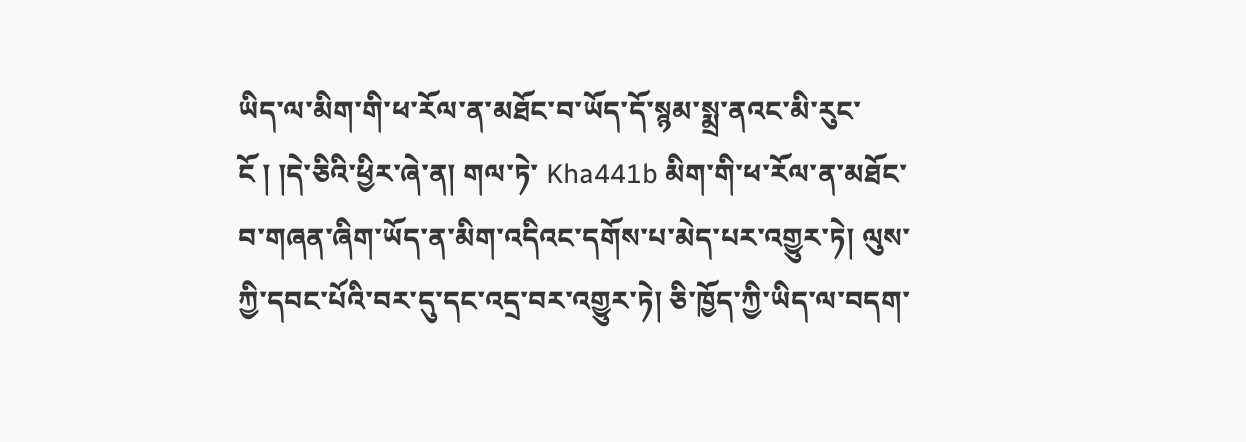ཡིད་ལ་མིག་གི་ཕ་རོལ་ན་མཐོང་བ་ཡོད་དོ་སྙམ་སྨྲ་ནའང་མི་རུང་ངོ ། །དེ་ཅིའི་ཕྱིར་ཞེ་ན། གལ་ཏེ་ Kha441b མིག་གི་ཕ་རོལ་ན་མཐོང་བ་གཞན་ཞིག་ཡོད་ན་མིག་འདིའང་དགོས་པ་མེད་པར་འགྱུར་ཏེ། ལུས་ཀྱི་དབང་པོའི་བར་དུ་དང་འདྲ་བར་འགྱུར་ཏེ། ཅི་ཁྱོད་ཀྱི་ཡིད་ལ་བདག་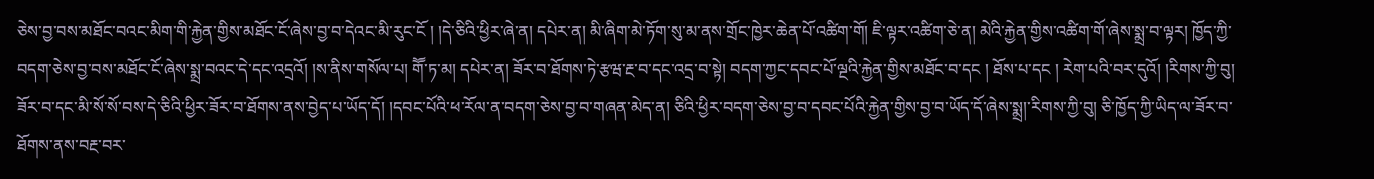ཅེས་བྱ་བས་མཐོང་བའང་མིག་གི་རྐྱེན་གྱིས་མཐོང་ངོ་ཞེས་བྱ་བ་དེའང་མི་རུང་ངོ ། །དེ་ཅིའི་ཕྱིར་ཞེ་ན། དཔེར་ན། མི་ཞིག་མེ་ཏོག་སུ་མ་ནས་གྲོང་ཁྱེར་ཆེན་པོ་འཚིག་གོ། ཇི་ལྟར་འཚིག་ཅེ་ན། མེའི་རྐྱེན་གྱིས་འཚིག་གོ་ཞེས་སྨྲ་བ་ལྟར། ཁྱོད་ཀྱི་བདག་ཅེས་བྱ་བས་མཐོང་ངོ་ཞེས་སྨྲ་བའང་དེ་དང་འདྲའོ། །ས་ནིས་གསོལ་པ། གཽ་ཏ་མ། དཔེར་ན། ཟོར་བ་ཐོགས་ཏེ་རྩཝ་རྔ་བ་དང་འདྲ་བ་སྟེ། བདག་ཀྱང་དབང་པོ་ལྔའི་རྐྱེན་གྱིས་མཐོང་བ་དང ། ཐོས་པ་དང ། རེག་པའི་བར་དུའོ། །རིགས་ཀྱི་བུ། ཟོར་བ་དང་མི་སོ་སོ་བས་དེ་ཅིའི་ཕྱིར་ཟོར་བ་ཐོགས་ནས་བྱེད་པ་ཡོད་དོ། །དབང་པོའི་ཕ་རོལ་ན་བདག་ཅེས་བྱ་བ་གཞན་མེད་ན། ཅིའི་ཕྱིར་བདག་ཅེས་བྱ་བ་དབང་པོའི་རྐྱེན་གྱིས་བྱ་བ་ཡོད་དོ་ཞེས་སྨྲ།་རིགས་ཀྱི་བུ། ཅི་ཁྱོད་ཀྱི་ཡིད་ལ་ཟོར་བ་ཐོགས་ནས་བརྔ་བར་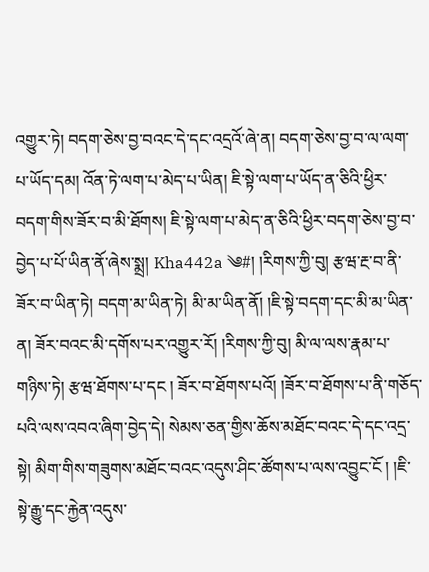འགྱུར་ཏེ། བདག་ཅེས་བྱ་བའང་དེ་དང་འདྲའོ་ཞེ་ན། བདག་ཅེས་བྱ་བ་ལ་ལག་པ་ཡོད་དམ། འོན་ཏེ་ལག་པ་མེད་པ་ཡིན། ཇི་སྟེ་ལག་པ་ཡོད་ན་ཅིའི་ཕྱིར་བདག་གིས་ཟོར་བ་མི་ཐོགས། ཇི་སྟེ་ལག་པ་མེད་ན་ཅིའི་ཕྱིར་བདག་ཅེས་བྱ་བ་བྱེད་པ་པོ་ཡིན་ནོ་ཞེས་སྨྲ། Kha442a ༄#། །རིགས་ཀྱི་བུ། རྩཝ་རྔ་བ་ནི་ཟོར་བ་ཡིན་ཏེ། བདག་མ་ཡིན་ཏེ། མི་མ་ཡིན་ནོ། །ཇི་སྟེ་བདག་དང་མི་མ་ཡིན་ན། ཟོར་བའང་མི་དགོས་པར་འགྱུར་རོ། །རིགས་ཀྱི་བུ། མི་ལ་ལས་རྣམ་པ་གཉིས་ཏེ། རྩཝ་ཐོགས་པ་དང ། ཟོར་བ་ཐོགས་པའོ། །ཟོར་བ་ཐོགས་པ་ནི་གཅོད་པའི་ལས་འབའ་ཞིག་བྱེད་དེ། སེམས་ཅན་གྱིས་ཆོས་མཐོང་བའང་དེ་དང་འདྲ་སྟེ། མིག་གིས་གཟུགས་མཐོང་བའང་འདུས་ཤིང་ཚོགས་པ་ལས་འབྱུང་ངོ ། །ཇི་སྟེ་རྒྱུ་དང་རྐྱེན་འདུས་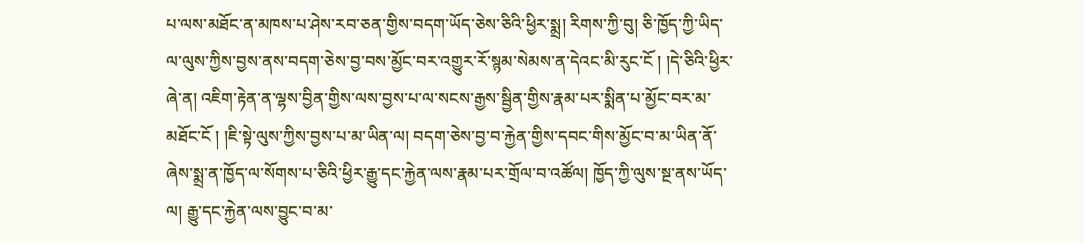པ་ལས་མཐོང་ན་མཁས་པ་ཤེས་རབ་ཅན་གྱིས་བདག་ཡོད་ཅེས་ཅིའི་ཕྱིར་སྨྲ། རིགས་ཀྱི་བུ། ཅི་ཁྱོད་ཀྱི་ཡིད་ལ་ལུས་ཀྱིས་བྱས་ནས་བདག་ཅེས་བྱ་བས་མྱོང་བར་འགྱུར་རོ་སྙམ་སེམས་ན་དེའང་མི་རུང་ངོ ། །དེ་ཅིའི་ཕྱིར་ཞེ་ན། འཇིག་རྟེན་ན་ལྷས་བྱིན་གྱིས་ལས་བྱས་པ་ལ་སངས་རྒྱས་སྦྱིན་གྱིས་རྣམ་པར་སྨིན་པ་མྱོང་བར་མ་མཐོང་ངོ ། །ཇི་སྟེ་ལུས་ཀྱིས་བྱས་པ་མ་ཡིན་ལ། བདག་ཅེས་བྱ་བ་རྐྱེན་གྱིས་དབང་གིས་མྱོང་བ་མ་ཡིན་ནོ་ཞེས་སྨྲ་ན་ཁྱོད་ལ་སོགས་པ་ཅིའི་ཕྱིར་རྒྱུ་དང་རྐྱེན་ལས་རྣམ་པར་གྲོལ་བ་འཚོལ། ཁྱོད་ཀྱི་ལུས་སྔ་ནས་ཡོད་ལ། རྒྱུ་དང་རྐྱེན་ལས་བྱུང་བ་མ་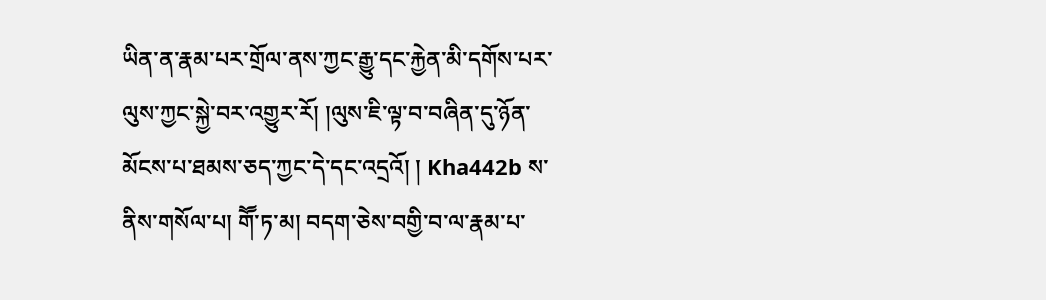ཡིན་ན་རྣམ་པར་གྲོལ་ནས་ཀྱང་རྒྱུ་དང་རྐྱེན་མི་དགོས་པར་ལུས་ཀྱང་སྐྱེ་བར་འགྱུར་རོ། །ལུས་ཇི་ལྟ་བ་བཞིན་དུ་ཉོན་མོངས་པ་ཐམས་ཅད་ཀྱང་དེ་དང་འདྲའོ། ། Kha442b ས་ནིས་གསོལ་པ། གཽ་ཏ་མ། བདག་ཅེས་བགྱི་བ་ལ་རྣམ་པ་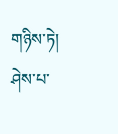གཉིས་ཏེ། ཤེས་པ་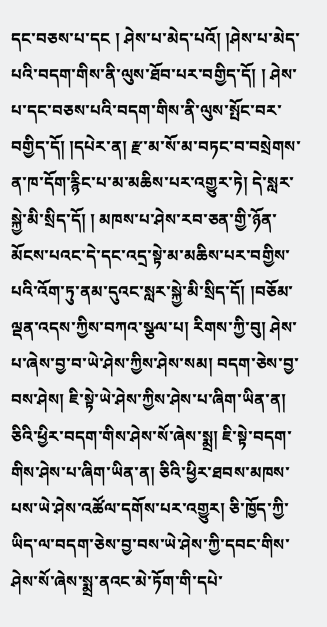དང་བཅས་པ་དང ། ཤེས་པ་མེད་པའོ། །ཤེས་པ་མེད་པའི་བདག་གིས་ནི་ལུས་ཐོབ་པར་བགྱིད་དོ། ། ཤེས་པ་དང་བཅས་པའི་བདག་གིས་ནི་ལུས་སྤོང་བར་བགྱིད་དོ། །དཔེར་ན། རྫ་མ་སོ་མ་བཏང་བ་བསྲེགས་ན་ཁ་དོག་རྙིང་པ་མ་མཆིས་པར་འགྱུར་ཏེ། དེ་སླར་སྐྱེ་མི་སྲིད་དོ། ། མཁས་པ་ཤེས་རབ་ཅན་གྱི་ཉོན་མོངས་པའང་དེ་དང་འདྲ་སྟེ་མ་མཆིས་པར་བགྱིས་པའི་འོག་ཏུ་ནམ་དུའང་སླར་སྐྱེ་མི་སྲིད་དོ། །བཅོམ་ལྡན་འདས་ཀྱིས་བཀའ་སྩལ་པ། རིགས་ཀྱི་བུ། ཤེས་པ་ཞེས་བྱ་བ་ཡེ་ཤེས་ཀྱིས་ཤེས་སམ། བདག་ཅེས་བྱ་བས་ཤེས། ཇི་སྟེ་ཡེ་ཤེས་ཀྱིས་ཤེས་པ་ཞིག་ཡིན་ན། ཅིའི་ཕྱིར་བདག་གིས་ཤེས་སོ་ཞེས་སྨྲ། ཇི་སྟེ་བདག་གིས་ཤེས་པ་ཞིག་ཡིན་ན། ཅིའི་ཕྱིར་ཐབས་མཁས་པས་ཡེ་ཤེས་འཚོལ་དགོས་པར་འགྱུར། ཅི་ཁྱོད་ཀྱི་ཡིད་ལ་བདག་ཅེས་བྱ་བས་ཡེ་ཤེས་ཀྱི་དབང་གིས་ཤེས་སོ་ཞེས་སྨྲ་ནའང་མེ་ཏོག་གི་དཔེ་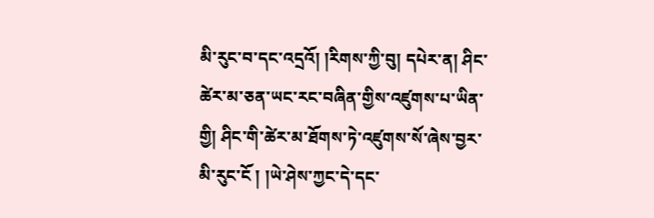མི་རུང་བ་དང་འདྲའོ། །རིགས་ཀྱི་བུ། དཔེར་ན། ཤིང་ཚེར་མ་ཅན་ཡང་རང་བཞིན་གྱིས་འཛུགས་པ་ཡིན་གྱི། ཤིང་གི་ཚེར་མ་ཐོགས་ཏེ་འཛུགས་སོ་ཞེས་བྱར་མི་རུང་ངོ ། །ཡེ་ཤེས་ཀྱང་དེ་དང་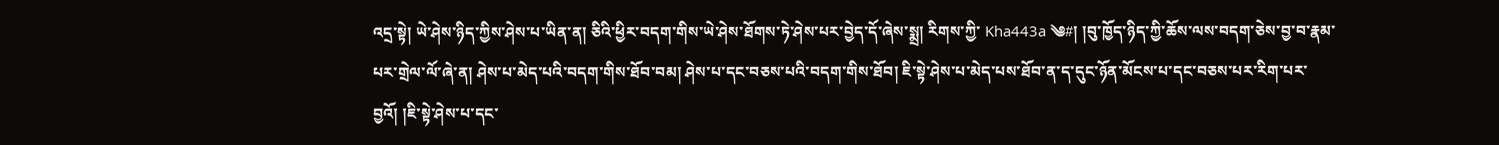འདྲ་སྟེ། ཡེ་ཤེས་ཉིད་ཀྱིས་ཤེས་པ་ཡིན་ན། ཅིའི་ཕྱིར་བདག་གིས་ཡེ་ཤེས་ཐོགས་ཏེ་ཤེས་པར་བྱེད་དོ་ཞེས་སྨྲ། རིགས་ཀྱི་ Kha443a ༄#། །བུ་ཁྱོད་ཉིད་ཀྱི་ཆོས་ལས་བདག་ཅེས་བྱ་བ་རྣམ་པར་གྲེལ་ལོ་ཞེ་ན། ཤེས་པ་མེད་པའི་བདག་གིས་ཐོབ་བམ། ཤེས་པ་དང་བཅས་པའི་བདག་གིས་ཐོབ། ཇི་སྟེ་ཤེས་པ་མེད་པས་ཐོབ་ན་ད་དུང་ཉོན་མོངས་པ་དང་བཅས་པར་རིག་པར་བྱའོ། །ཇི་སྟེ་ཤེས་པ་དང་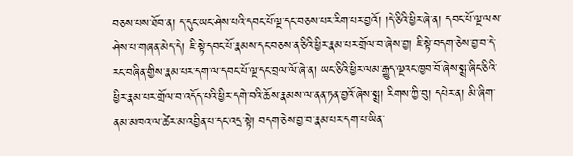བཅས་པས་ཐོབ་ན། ད་དུང་ཡང་ཤེས་པའི་དབང་པོ་ལྔ་དང་བཅས་པར་རིག་པར་བྱའོ། །དེ་ཅིའི་ཕྱིར་ཞེ་ན། དབང་པོ་ལྔ་ལས་ཤེས་པ་གཞན་མེད་དེ། ཇི་སྟེ་དབང་པོ་རྣམས་དང་བཅས་ན་ཅིའི་ཕྱིར་རྣམ་པར་གྲོལ་བ་ཞེས་བྱ། ཇི་སྟེ་བདག་ཅེས་བྱ་བ་དེ་རང་བཞིན་གྱིས་རྣམ་པར་དག་ལ་དབང་པོ་ལྔ་དང་བྲལ་ལོ་ཞེ་ན། ཡང་ཅིའི་ཕྱིར་ལམ་རྒྱུད་ལྔའང་ཁྱབ་བོ་ཞེས་སྨྲ་ཞིང་ཅིའི་ཕྱིར་རྣམ་པར་གྲོལ་བ་འདོད་པའི་ཕྱིར་དགེ་བའི་ཆོས་རྣམས་ལ་ནན་ཏན་བྱའོ་ཞེས་སྨྲ། རིགས་ཀྱི་བུ། དཔེར་ན། མི་ཞིག་ནམ་མཁའ་ལ་ཚེར་མ་འབྱིན་པ་དང་འདྲ་སྟེ། བདག་ཅེས་བྱ་བ་རྣམ་པར་དག་པ་ཡིན་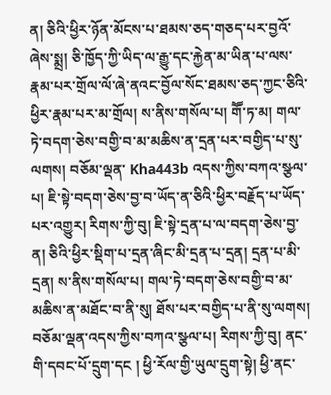ན། ཅིའི་ཕྱིར་ཉོན་མོངས་པ་ཐམས་ཅད་གཅད་པར་བྱའོ་ཞེས་སྨྲ། ཅི་ཁྱོད་ཀྱི་ཡིད་ལ་རྒྱུ་དང་རྐྱེན་མ་ཡིན་པ་ལས་རྣམ་པར་གྲོལ་ལོ་ཞེ་ནའང་བྱོལ་སོང་ཐམས་ཅད་ཀྱང་ཅིའི་ཕྱིར་རྣམ་པར་མ་གྲོལ། ས་ནིས་གསོལ་པ། གཽ་ཏ་མ། གལ་ཏེ་བདག་ཅེས་བགྱི་བ་མ་མཆིས་ན་དྲན་པར་བགྱིད་པ་སུ་ལགས། བཅོམ་ལྡན་ Kha443b འདས་ཀྱིས་བཀའ་སྩལ་པ། ཇི་སྟེ་བདག་ཅེས་བྱ་བ་ཡོད་ན་ཅིའི་ཕྱིར་བརྗོད་པ་ཡོད་པར་འགྱུར། རིགས་ཀྱི་བུ། ཇི་སྟེ་དྲན་པ་ལ་བདག་ཅེས་བྱ་ན། ཅིའི་ཕྱིར་སྡིག་པ་དྲན་ཞིང་མི་དྲན་པ་དྲན། དྲན་པ་མི་དྲན། ས་ནིས་གསོལ་པ། གལ་ཏེ་བདག་ཅེས་བགྱི་བ་མ་མཆིས་ན་མཐོང་བ་ནི་སུ། ཐོས་པར་བགྱིད་པ་ནི་སུ་ལགས། བཅོམ་ལྡན་འདས་ཀྱིས་བཀའ་སྩལ་པ། རིགས་ཀྱི་བུ། ནང་གི་དབང་པོ་དྲུག་དང ། ཕྱི་རོལ་གྱི་ཡུལ་དྲུག་སྟེ། ཕྱི་ནང་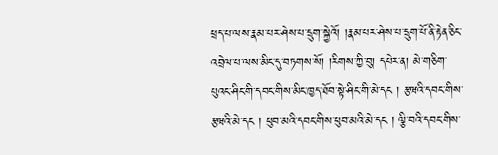ཕྲད་པ་ལས་རྣམ་པར་ཤེས་པ་དྲུག་སྐྱེའོ། །རྣམ་པར་ཤེས་པ་དྲུག་པོ་ནི་རྟེན་ཅིང་འབྲེལ་པ་ལས་མིང་དུ་བཏགས་སོ། །རིགས་ཀྱི་བུ། དཔེར་ན། མེ་གཅིག་པུའང་ཤིང་གི་དབང་གིས་མིང་ཁྱད་ཐོབ་སྟེ་ཤིང་གི་མེ་དང ། རྩཝའི་དབང་གིས་རྩཝའི་མེ་དང ། ཕུབ་མའི་དབང་གིས་ཕུབ་མའི་མེ་དང ། ལྕི་བའི་དབང་གིས་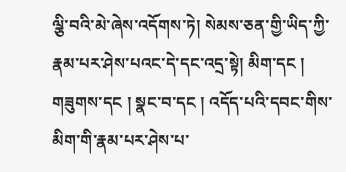ལྕི་བའི་མེ་ཞེས་འདོགས་ཏེ། སེམས་ཅན་གྱི་ཡིད་ཀྱི་རྣམ་པར་ཤེས་པའང་དེ་དང་འདྲ་སྟེ། མིག་དང ། གཟུགས་དང ། སྣང་བ་དང ། འདོད་པའི་དབང་གིས་མིག་གི་རྣམ་པར་ཤེས་པ་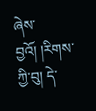ཞེས་བྱའོ། །རིགས་ཀྱི་བུ། དེ་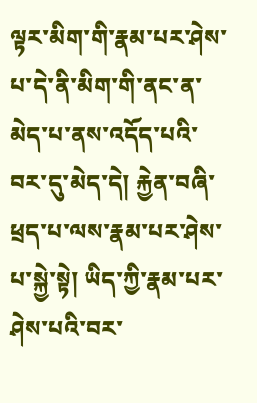ལྟར་མིག་གི་རྣམ་པར་ཤེས་པ་དེ་ནི་མིག་གི་ནང་ན་མེད་པ་ནས་འདོད་པའི་བར་དུ་མེད་དེ། རྐྱེན་བཞི་ཕྲད་པ་ལས་རྣམ་པར་ཤེས་པ་སྐྱེ་སྟེ། ཡིད་ཀྱི་རྣམ་པར་ཤེས་པའི་བར་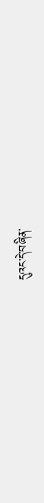དུའང་དེ་བཞིན་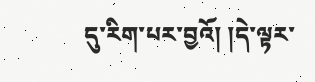དུ་རིག་པར་བྱའོ། །དེ་ལྟར་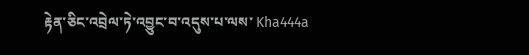རྟེན་ཅིང་འབྲེལ་ཏེ་འབྱུང་བ་འདུས་པ་ལས་ Kha444a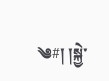༄#། །སྐྱེ་